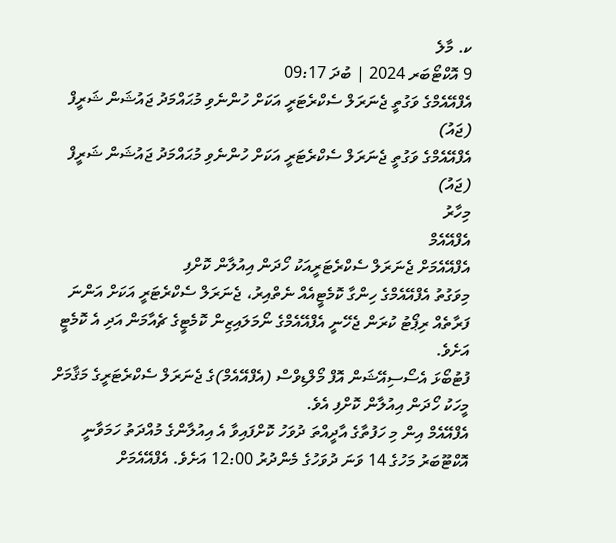ކ. މާލެ
9 އޮކްޓޯބަރ 2024 | ބުދަ 09:17
އެފްއޭއެމްގެ ވަގުތީ ޖެނަރަލް ސެކްރެޓަރީ އަކަށް ހުންނެވި މުޙައްމަދު ޖައުޝަން ޝަރީފް (ޖައު)
އެފްއޭއެމްގެ ވަގުތީ ޖެނަރަލް ސެކްރެޓަރީ އަކަށް ހުންނެވި މުޙައްމަދު ޖައުޝަން ޝަރީފް (ޖައު)
މިހާރު
އެފްއޭއެމް
އެފްއޭއެމަށް ޖެނަރަލް ސެކްރެޓަރީއަކު ހޯދަން އިއުލާން ކޮށްފި
މިވަގުތު އެފްއޭއެމްގެ ހިންގާ ކޮމެޓީއެއް ނެތްއިރު، ޖެނަރަލް ސެކްރެޓަރީ އަކަށް އަންނަ ފަރާތެއް ރިޕޯޓު ކުރަން ޖެހޭނީ އެފްއޭއެމްގެ ނޯމަލައިޒިން ކޮމެޓީގެ ޗެއާމަން އަދި އެ ކޮމެޓީ އަށެވެ.
ފުޓުބޯޅަ އެސޯސިއޭޝަން އޮފް މޯލްޑިވްސް (އެފްއޭއެމް)ގެ ޖެނަރަލް ސެކްރެޓަރީގެ މަޤާމަށް މީހަކު ހޯދަން އިއުލާން ކޮށްފި އެވެ.
އެފްއޭއެމް އިން މި ހަފުތާގެ އާދީއްތަ ދުވަހު ކޮށްފައިވާ އެ އިއުލާންގެ މުއްދަތު ހަމަވާނީ އޮކްޓޫބަރު މަހުގެ 14 ވަނަ ދުވަހުގެ މެންދުރު 12:00 އަށެވެ. އެފްއޭއެމަށް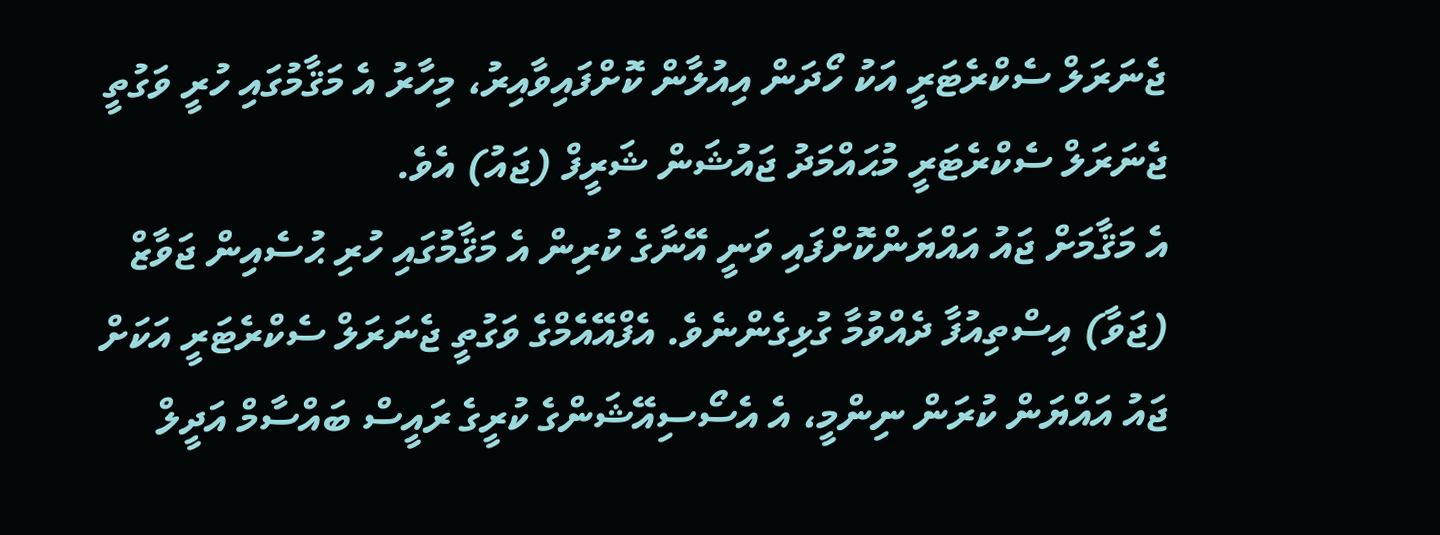ޖެނަރަލް ސެކްރެޓަރީ އަކު ހޯދަން އިއުލާން ކޮށްފައިވާއިރު، މިހާރު އެ މަޤާމުގައި ހުރީ ވަގުތީ ޖެނަރަލް ސެކްރެޓަރީ މުޙައްމަދު ޖައުޝަން ޝަރީފް (ޖައު) އެވެ.
އެ މަޤާމަށް ޖައު އައްޔަންކޮށްފައި ވަނީ އޭނާގެ ކުރިން އެ މަޤާމުގައި ހުރި ޙުސެއިން ޖަވާޒް (ޖަވާ) އިސްތިއުފާ ދެއްވުމާ ގުޅިގެންނެވެ. އެފްއޭއެމްގެ ވަގުތީ ޖެނަރަލް ސެކްރެޓަރީ އަކަށް ޖައު އައްޔަން ކުރަން ނިންމީ، އެ އެސޯސިއޭޝަންގެ ކުރީގެ ރައީސް ބައްސާމް އަދީލް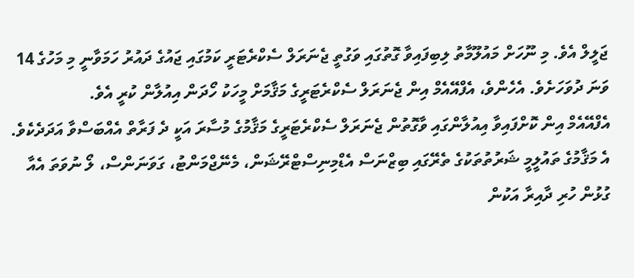ޖަލީލް އެވެ. މި ނޫހަށް މައުލޫމާތު ލިބިފައިވާ ގޮތުގައި ވަގުތީ ޖެނަރަލް ސެކްރެޓަރީ ކަމުގައި ޖައުގެ ދައުރު ހަމަވާނީ މި މަހުގެ 14 ވަނަ ދުވަހަށެވެ. އެހެންވެ، އެފްއޭއެމް އިން ޖެނަރަލް ސެކްރެޓަރީގެ މަޤާމަށް މީހަކު ހޯދަން އިއުލާން ކުރީ އެވެ.
އެފްއޭއެމް އިން ކޮށްފައިވާ އިއުލާންގައި ވާގޮތުން ޖެނަރަލް ސެކްރެޓަރީގެ މަޤާމުގެ މުސާރަ އަކީ ދެ ފަރާތް އެއްބަސްވާ އަދަދެކެވެ. އެ މަޤާމުގެ ތައުލީމީ ޝަރުތުތަކުގެ ތެރޭގައި ބިޒްނަސް އެޑްމިނިސްޓްރޭޝަން، މެނޭޖްމަންޓު، ގަވަނަންސް، ލޯ ނުވަތަ އެއާ ގުޅުން ހުރި ދާއިރާ އަކުން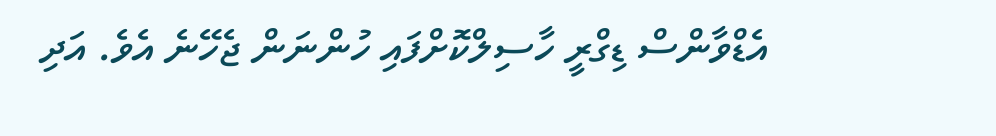އެޑްވާންސް ޑިގްރީ ހާސިލްކޮށްފައި ހުންނަން ޖެހޭނެ އެވެ. އަދި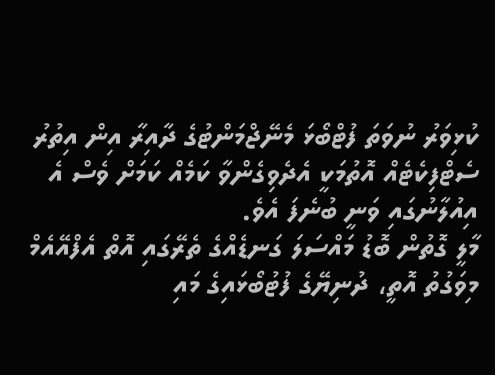ކުޅިވަރު ނުވަތަ ފުޓްބޯޅަ މެނޭޖްމަންޓުގެ ދާއިރާ އިން އިތުރު ސެޓްފިކެޓެއް އޮތުމަކީ އެދެވިގެންވާ ކަމެއް ކަމަށް ވެސް އެ އިއުލާނުގައި ވަނީ ބުނެފަ އެވެ.
މާލީ ގޮތުން ބޮޑު މައްސަލަ ގަނޑެއްގެ ތެރޭގައި އޮތް އެފްއޭއެމް މިވަގުތު އޮތީ، ދުނިޔޭގެ ފުޓުބޯޅައިގެ މައި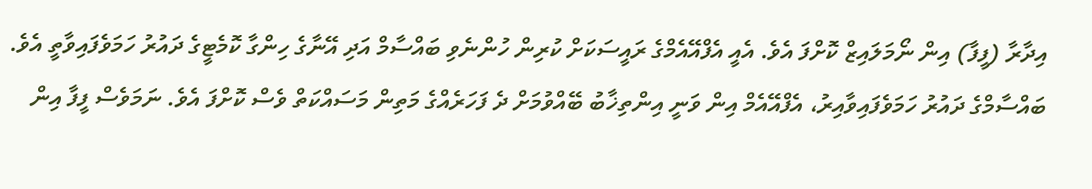އިދާރާ (ފީފާ) އިން ނޯމަލައިޒް ކޮށްފަ އެވެ. އެއީ އެފްއޭއެމްގެ ރައީސަކަށް ކުރިން ހުންނެވި ބައްސާމް އަދި އޭނާގެ ހިންގާ ކޮމެޓީގެ ދައުރު ހަމަވެފައިވާތީ އެވެ. ބައްސާމްގެ ދައުރު ހަމަވެފައިވާއިރު، އެފްއޭއެމް އިން ވަނީ އިންތިޚާބު ބޭއްވުމަށް ދެ ފަހަރެއްގެ މަތިން މަސައްކަތް ވެސް ކޮށްފަ އެވެ. ނަމަވެސް ފީފާ އިން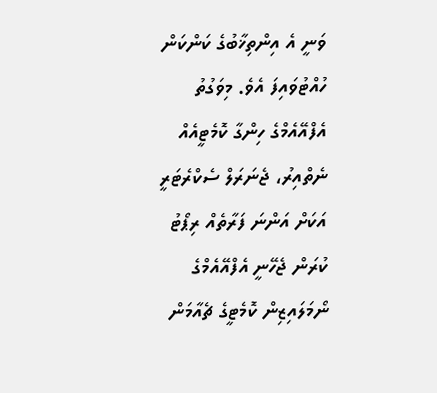ވަނީ އެ އިންތިޚާބުގެ ކަންކަން ހުއްޓުވައިފަ އެވެ. މިވަގުތު އެފްއޭއެމްގެ ހިންގާ ކޮމެޓީއެއް ނެތްއިރު، ޖެނަރަލް ސެކްރެޓަރީ އަކަށް އަންނަ ފަރާތެއް ރިޕޯޓު ކުރަން ޖެހޭނީ އެފްއޭއެމްގެ ނޯމަލައިޒިން ކޮމެޓީގެ ޗެއާމަން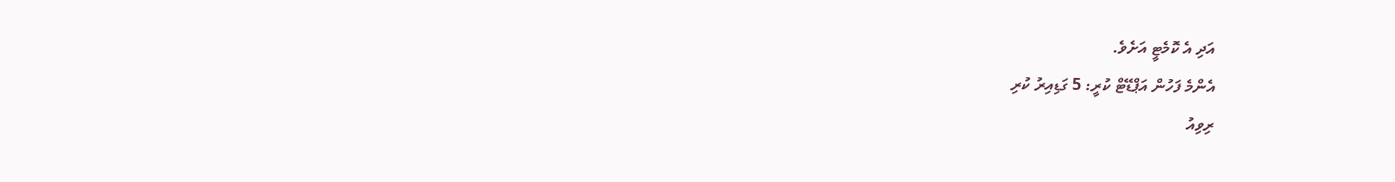އަދި އެ ކޮމެޓީ އަށެވެ.
އެންމެ ފަހުން އަޕްޑޭޓް ކުރީ: 5 ގަޑިއިރު ކުރި
ރިވިއު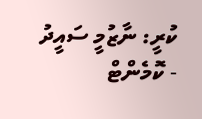ކުރީ: ނާޒުމީ ސައީދު
- ކޮމެންޓް